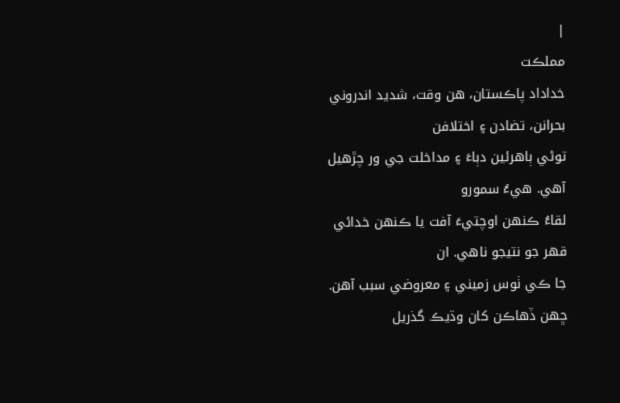|
مملڪت
خداداد پاڪستان، هن وقت، شديد اندروني بحرانن، تضادن ۽ اختلافن
توڻي ٻاهرئين دٻاءَ ۽ مداخلت جي ور چڙهيل آهي. هيءُ سمورو
لقاءُ ڪنهن اوچتيءَ آفت يا ڪنهن خدائي قهر جو نتيجو ناهي. ان
جا ڪي ٺوس زميني ۽ معروضي سبب آهن. ڇهن ڏهاڪن کان وڌيڪ گذريل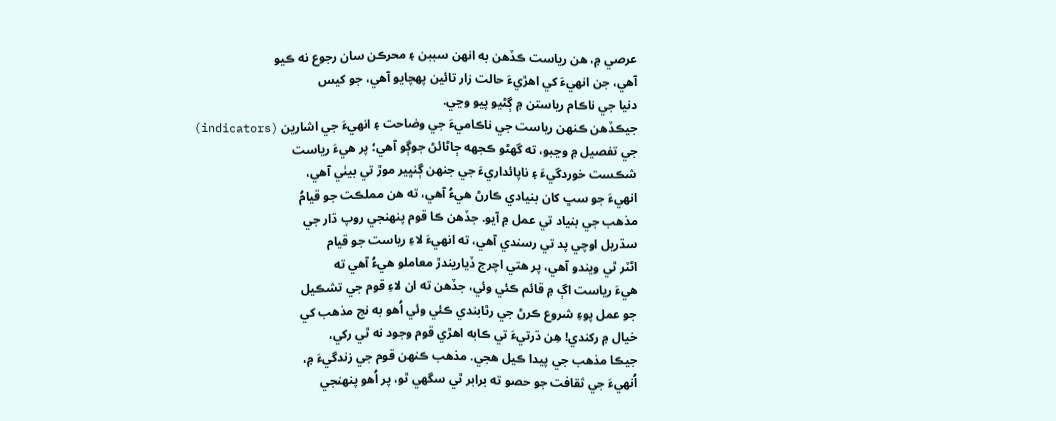عرصي ۾، هن رياست ڪڏهن به انهن سببن ۽ محرڪن سان رجوع نه ڪيو
آهي، جن انهيءَ کي اهڙيءَ حالت زار تائين پهچايو آهي، جو کيس
دنيا جي ناڪام رياستن ۾ ڳڻيو پيو وڃي.
جيڪڏهن ڪنهن رياست جي ناڪاميءَ جي وضاحت ۽ انهيءَ جي اشارين (indicators)
جي تفصيل ۾ وڃبو، ته گھڻو ڪجھه ڄاڻائڻ جوڳو آهي؛ پر هيءَ رياست
شڪست خوردگيءَ ۽ ناپائداريءَ جي جنهن ڳنڀير موڙ تي بيٺي آهي،
انهيءَ جو سڀ کان بنيادي ڪارڻ هيءُ آهي، ته هن مملڪت جو قيامُ
مذهب جي بنياد تي عمل ۾ آيو. جڏهن ڪا قوم پنهنجي روپ ڌار جي
سڌريل اوچي پد تي رسندي آهي، ته انهيءَ لاءِ رياست جو قيام
اڻٽر ٿي ويندو آهي، پر هتي اچرج ڏياريندڙ معاملو هيءُ آهي ته
هيءَ رياست اڳ ۾ قائم ڪئي وئي، جڏهن ته ان لاءِ قوم جي تشڪيل
جو عمل پوءِ شروع ڪرڻ جي رٿابندي ڪئي وئي اُهو به نج مذهب کي
خيال ۾ رکندي! هِن ڌرتيءَ تي ڪابه اهڙي قوم وجود نه ٿي رکي،
جيڪا مذهب جي پيدا ڪيل هجي. مذهب ڪنهن قوم جي زندگيءَ ۾،
اُنهيءَ جي ثقافت جو حصو ته برابر ٿي سگھي ٿو، پر اُهو پنهنجي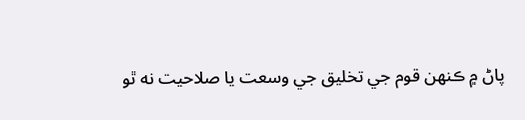پاڻ ۾ ڪنهن قوم جي تخليق جي وسعت يا صلاحيت نه ٿو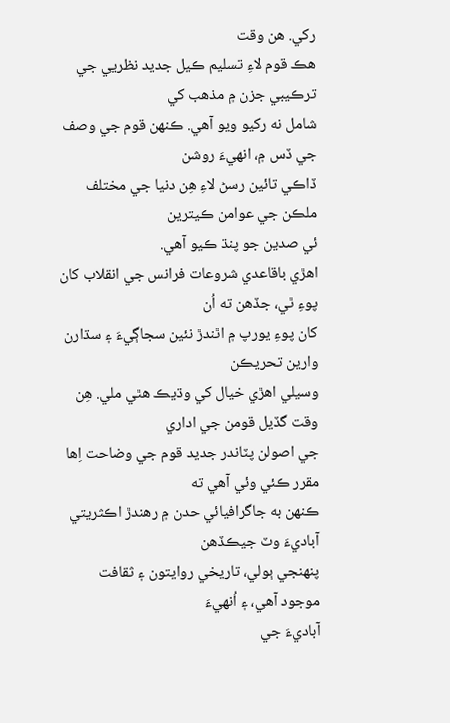رکي. هن وقت
هڪ قوم لاءِ تسليم ڪيل جديد نظريي جي ترڪيبي جزن ۾ مذهب کي
شامل نه رکيو ويو آهي. ڪنهن قوم جي وصف جي ڏس ۾، انهيءَ روشن
ڏاڪي تائين رسڻ لاءِ هِن دنيا جي مختلف ملڪن جي عوامن ڪيترين
ئي صدين جو پنڌ ڪيو آهي.
اهڙي باقاعدي شروعات فرانس جي انقلاب کان پوءِ ٿي، جڏهن ته اُن
کان پوءِ يورپ ۾ اٿندڙ نئين سجاڳيءَ ۽ سڌارن وارين تحريڪن
وسيلي اهڙي خيال کي وڌيڪ هٿي ملي. هِن وقت گڏيل قومن جي اداري
جي اصولن پٽاندر جديد قوم جي وضاحت اِها مقرر ڪئي وئي آهي ته
ڪنهن به جاگرافيائي حدن ۾ رهندڙ اڪثريتي آباديءَ وٽ جيڪڏهن
پنهنجي ٻولي، تاريخي روايتون ۽ ثقافت موجود آهي، ۽ اُنهيءَ
آباديءَ جي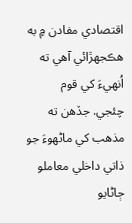اقتصادي مفادن ۾ به هڪجهڙائي آهي ته اُنهيءَ کي قوم
چئجي. جڏهن ته مذهب کي ماڻهوءَ جو ذاتي داخلي معاملو ڄاڻايو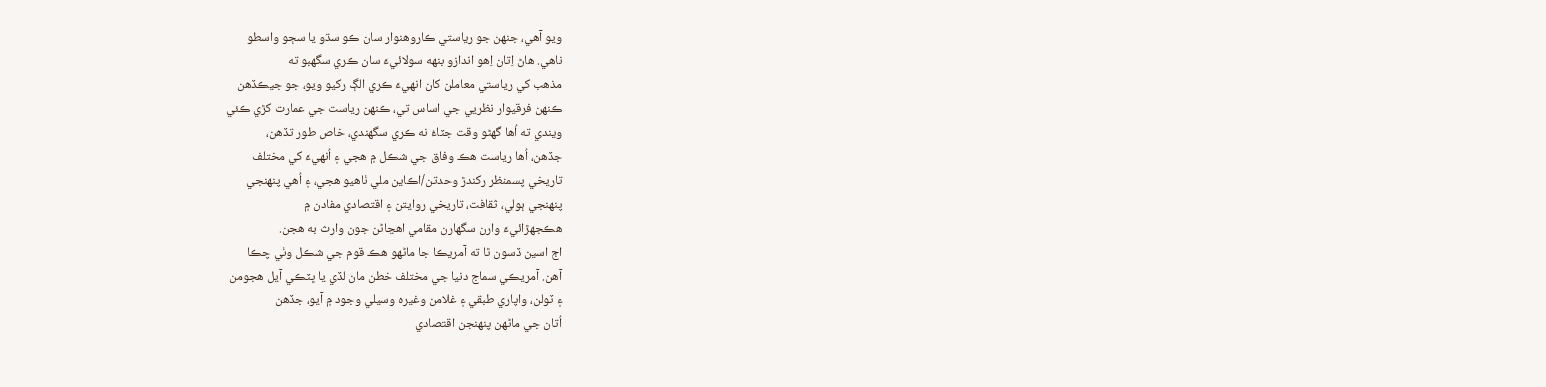ويو آهي، جنهن جو رياستي ڪاروهنوار سان ڪو سڌو يا سڄو واسطو
ناهي. هاڻ اِتان اِهو اندازو بنهه سولائيءَ سان ڪري سگھبو ته
مذهب کي رياستي معاملن کان انهيءَ ڪري الڳ رکيو ويو، جو جيڪڏهن
ڪنهن فرقيوار نظريي جي اساس تي، ڪنهن رياست جي عمارت کڙي ڪئي
ويندي ته اُها گھڻو وقت جٽاءُ نه ڪري سگھندي، خاص طور تڏهن،
جڏهن، اُها رياست هڪ وفاق جي شڪل ۾ هجي ۽ اُنهيءَ کي مختلف
تاريخي پسمنظر رکندڙ وحدتن/اڪاين ملي ٺاهيو هجي، ۽ اُهي پنهنجي
پنهنجي ٻولي، ثقافت، تاريخي روايتن ۽ اقتصادي مفادن ۾
هڪجهڙائيءَ وارن سگھارن مقامي اهڃاڻن جون وارث به هجن.
اڄ اسين ڏسون ٿا ته آمريڪا جا ماڻهو هڪ قوم جي شڪل وٺي چڪا
آهن. آمريڪي سماج دنيا جي مختلف خطن مان لڏي يا ڀٽڪي آيل هجومن
۽ ٽولن، واپاري طبقي ۽ غلامن وغيره وسيلي وجود ۾ آيو، جڏهن
اُتان جي ماڻهن پنهنجن اقتصادي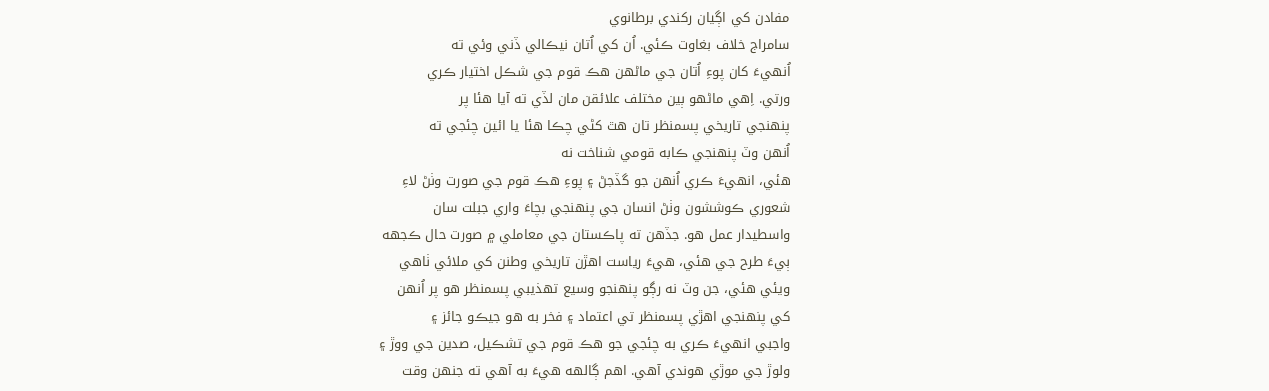مفادن کي اڳيان رکندي برطانوي
سامراج خلاف بغاوت ڪئي. اُن کي اُتان نيڪالي ڏني وئي ته
اُنهيءَ کان پوءِ اُتان جي ماڻهن هڪ قوم جي شڪل اختيار ڪري
ورتي. اِهي ماڻهو ٻين مختلف علائقن مان لڏي ته آيا هئا پر
پنهنجي تاريخي پسمنظر تان هٿ کڻي چڪا هئا يا ائين چئجي ته
اُنهن وٽ پنهنجي ڪابه قومي شناخت نه
هئي، انهيءَ ڪري اُنهن جو گڏجڻ ۽ پوءِ هڪ قوم جي صورت وٺڻ لاءِ
شعوري ڪوششون وٺڻ انسان جي پنهنجي بچاءَ واري جبلت سان
واسطيدار عمل هو. جڏهن ته پاڪستان جي معاملي ۾ صورت حال ڪجھه
ٻيءَ طرح جي هئي، هيءَ رياست اهڙن تاريخي وطنن کي ملائي ٺاهي
ويئي هئي، جن وٽ نه رڳو پنهنجو وسيع تهذيبي پسمنظر هو پر اُنهن
کي پنهنجي اهڙي پسمنظر تي اعتماد ۽ فخر به هو جيڪو جائز ۽
واجبي انهيءَ ڪري به چئجي جو هڪ قوم جي تشڪيل، صدين جي ووڙ ۽
ولوڙ جي موڙي هوندي آهي. اهم ڳالهه هيءَ به آهي ته جنهن وقت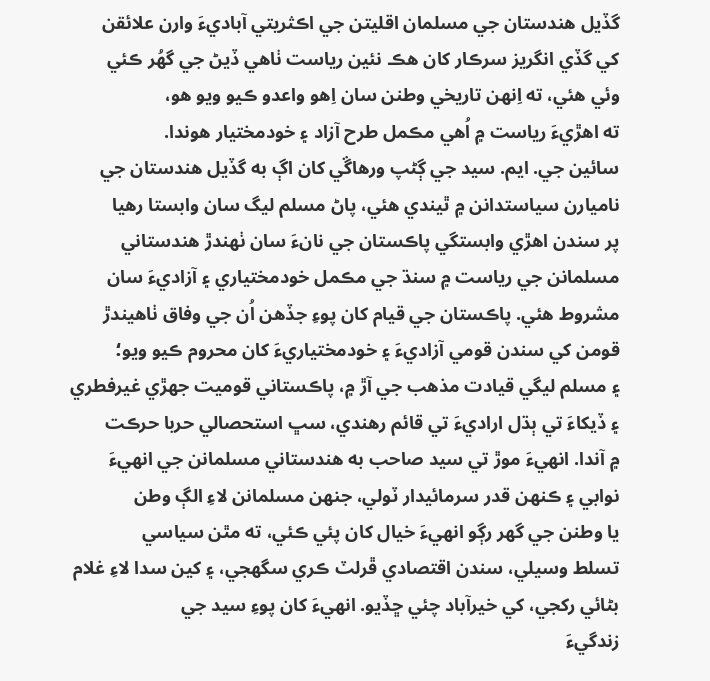گڏيل هندستان جي مسلمان اقليتن جي اڪثريتي آباديءَ وارن علائقن
کي گڏي انگريز سرڪار کان هڪ نئين رياست ٺاهي ڏيڻ جي گھُر ڪئي
وئي هئي، ته اِنهن تاريخي وطنن سان اِهو واعدو ڪيو ويو هو،
ته اهڙيءَ رياست ۾ اُهي مڪمل طرح آزاد ۽ خودمختيار هوندا.
سائين جي. ايم. سيد جي ڳڻپ ورهاڱي کان اڳ به گڏيل هندستان جي
ناميارن سياستدانن ۾ ٿيندي هئي، پاڻ مسلم ليگ سان وابستا رهيا
پر سندن اهڙي وابستگي پاڪستان جي نانءَ سان ٺهندڙ هندستاني
مسلمانن جي رياست ۾ سنڌ جي مڪمل خودمختياري ۽ آزاديءَ سان
مشروط هئي. پاڪستان جي قيام کان پوءِ جڏهن اُن جي وفاق ٺاهيندڙ
قومن کي سندن قومي آزاديءَ ۽ خودمختياريءَ کان محروم ڪيو ويو؛
۽ مسلم ليگي قيادت مذهب جي آڙ ۾، پاڪستاني قوميت جهڙي غيرفطري
۽ ڏيکاءَ تي ٻڌل اراديءَ تي قائم رهندي، سڀ استحصالي حربا حرڪت
۾ آندا. انهيءَ موڙ تي سيد صاحب به هندستاني مسلمانن جي انهيءَ
نوابي ۽ ڪنهن قدر سرمائيدار ٽولي، جنهن مسلمانن لاءِ الڳ وطن
يا وطنن جي گھر رڳو انهيءَ خيال کان پئي ڪئي، ته مٿن سياسي
تسلط وسيلي، سندن اقتصادي ڦرلٽ ڪري سگھجي، ۽ کين سدا لاءِ غلام
بڻائي رکجي، کي خيرآباد چئي ڇڏيو. انهيءَ کان پوءِ سيد جي
زندگيءَ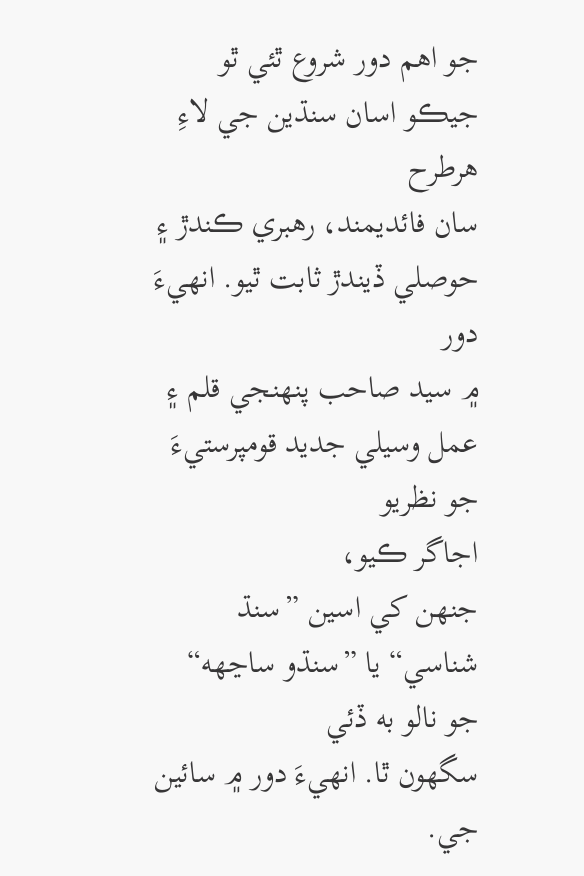جو اهم دور شروع ٿئي ٿو جيڪو اسان سنڌين جي لاءِ هرطرح
سان فائديمند، رهبري ڪندڙ ۽ حوصلي ڏيندڙ ثابت ٿيو. انهيءَ دور
۾ سيد صاحب پنهنجي قلم ۽ عمل وسيلي جديد قومپرستيءَ جو نظريو
اجاگر ڪيو،
جنهن کي اسين ”سنڌ شناسي“ يا ”سنڌو ساڃهه“ جو نالو به ڏئي
سگھون ٿا. انهيءَ دور ۾ سائين جي.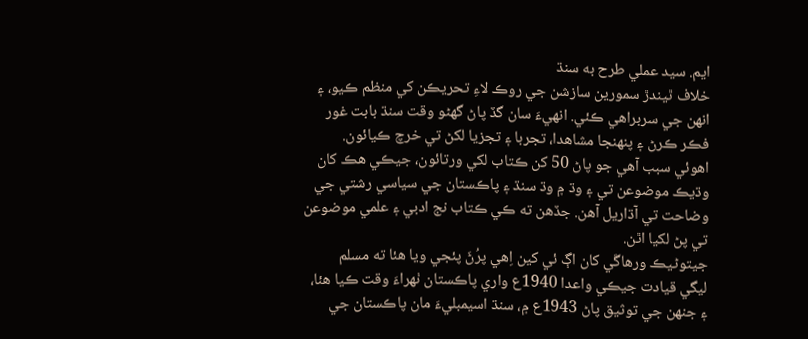ايم. سيد عملي طرح به سنڌ
خلاف ٿيندڙ سمورين سازشن جي روڪ لاءِ تحريڪن کي منظم ڪيو، ۽
انهن جي سربراهي ڪئي. انهيءَ سان گڏ پاڻ گھڻو وقت سنڌ بابت غور
فڪر ڪرڻ ۽ پنهنجا مشاهدا، تجربا ۽ تجزيا لکڻ تي خرچ ڪيائون.
اهوئي سبب آهي جو پاڻ 50 کن ڪتاب لکي ورتائون، جيڪي هڪ کان
وڌيڪ موضوعن تي ۽ وڌ ۾ وڌ سنڌ ۽ پاڪستان جي سياسي رشتي جي
وضاحت تي آڌاريل آهن. جڏهن ته ڪي ڪتاب نج ادبي ۽ علمي موضوعن
تي پڻ لکيا اٿن.
جيتوڻيڪ ورهاڱي کان اڳ ئي کين اِهي پرُڻَ پئجي ويا هئا ته مسلم
ليگي قيادت جيڪي واعدا 1940ع واري پاڪستان ٺهراءَ وقت ڪيا هئا،
۽ جنهن جي توثيق پاڻ 1943ع ۾، سنڌ اسيمبليءَ مان پاڪستان جي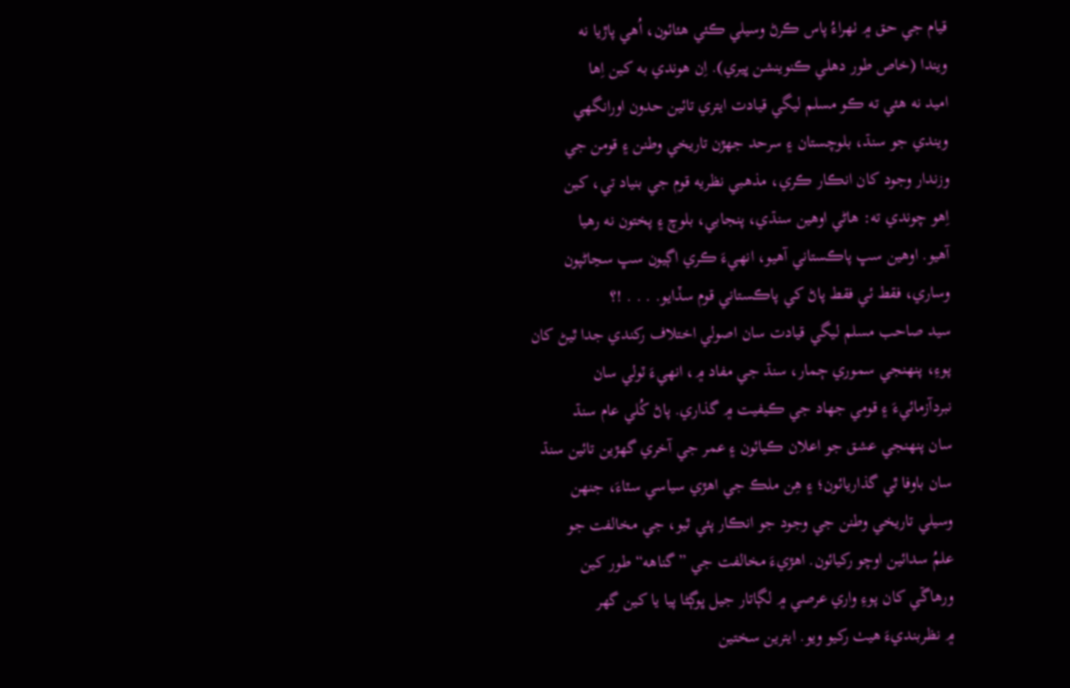قيام جي حق ۾ ٺهراءُ پاس ڪرڻ وسيلي ڪئي هئائون، اُهي پاڙيا نه
ويندا (خاص طور دهلي ڪنوينشن ڀيري). اِن هوندي به کين اِها
اميد نه هئي ته ڪو مسلم ليگي قيادت ايتري تائين حدون اورانگھي
ويندي جو سنڌ، بلوچستان ۽ سرحد جهڙن تاريخي وطنن ۽ قومن جي
وزندار وجود کان انڪار ڪري، مذهبي نظريه قوم جي بنياد تي، کين
اِهو چوندي ته: هاڻي اوهين سنڌي، پنجابي، بلوچ ۽ پختون نه رهيا
آهيو. اوهين سڀ پاڪستاني آهيو، انهيءَ ڪري اڳيون سڀ سڃاڻپون
وساري، فقط ئي فقط پاڻ کي پاڪستاني قوم سڏايو. . . . !؟
سيد صاحب مسلم ليگي قيادت سان اصولي اختلاف رکندي جدا ٿيڻ کان
پوءِ، پنهنجي سموري ڄمار، سنڌ جي مفاد ۾، انهيءَ ٽولي سان
نبردآزمائيءَ ۽ قومي جهاد جي ڪيفيت ۾ گذاري. پاڻ کُلي عام سنڌ
سان پنهنجي عشق جو اعلان ڪيائون ۽ عمر جي آخري گھڙين تائين سنڌ
سان باوفا ٿي گذاريائون؛ ۽ هِن ملڪ جي اهڙي سياسي سٽاءَ، جنهن
وسيلي تاريخي وطنن جي وجود جو انڪار پئي ٿيو، جي مخالفت جو
علمُ سدائين اوچو رکيائون. اهڙيءَ مخالفت جي ”گناهه“ طور کين
ورهاڱي کان پوءِ واري عرصي ۾ لڳاتار جيل ڀوڳڻا پيا يا کين گھر
۾ نظربنديءَ هيٺ رکيو ويو. ايترين سختين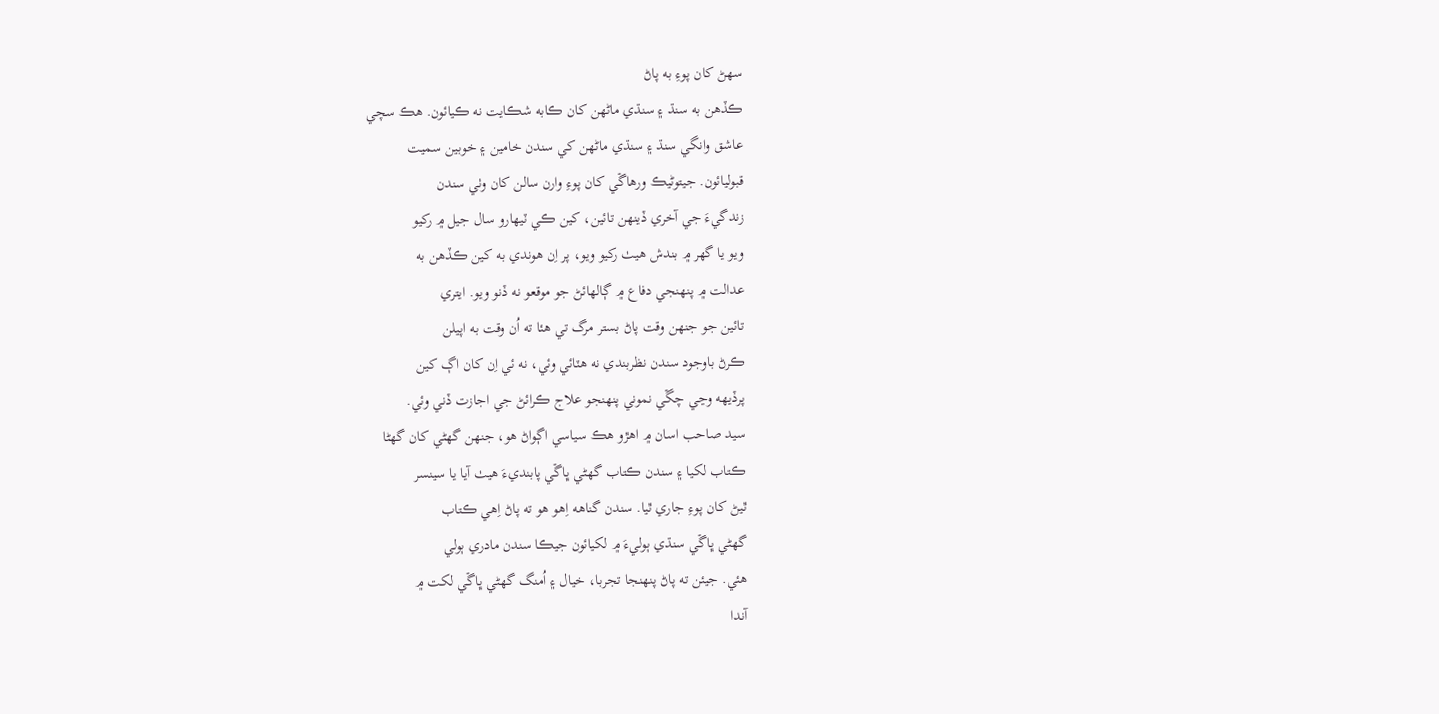سهڻ کان پوءِ به پاڻ
ڪڏهن به سنڌ ۽ سنڌي ماڻهن کان ڪابه شڪايت نه ڪيائون. هڪ سچي
عاشق وانگي سنڌ ۽ سنڌي ماڻهن کي سندن خامين ۽ خوبين سميت
قبوليائون. جيتوڻيڪ ورهاڱي کان پوءِ وارن سالن کان وٺي سندن
زندگيءَ جي آخري ڏينهن تائين، کين ڪي ٽيهارو سال جيل ۾ رکيو
ويو يا گھر ۾ بندش هيٺ رکيو ويو، پر اِن هوندي به کين ڪڏهن به
عدالت ۾ پنهنجي دفاع ۾ ڳالهائڻ جو موقعو نه ڏنو ويو. ايتري
تائين جو جنهن وقت پاڻ بستر مرگ تي هئا ته اُن وقت به اپيلن
ڪرڻ باوجود سندن نظربندي نه هٽائي وئي، نه ئي اِن کان اڳ کين
پرڏيهه وڃي چڱي نموني پنهنجو علاج ڪرائڻ جي اجازت ڏني وئي.
سيد صاحب اسان ۾ اهڙو هڪ سياسي اڳواڻ هو، جنهن گھڻي کان گھڻا
ڪتاب لکيا ۽ سندن ڪتاب گھڻي ڀاڱي پابنديءَ هيٺ آيا يا سينسر
ٿيڻ کان پوءِ جاري ٿيا. سندن گناهه اِهو هو ته پاڻ اِهي ڪتاب
گھڻي ڀاڱي سنڌي ٻوليءَ ۾ لکيائون جيڪا سندن مادري ٻولي
هئي. جيئن ته پاڻ پنهنجا تجربا، خيال ۽ اُمنگ گھڻي ڀاڱي لکت ۾
آندا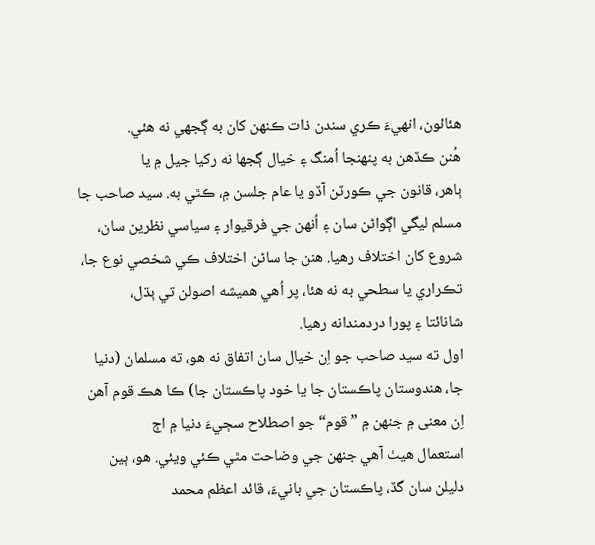هئائون، انهيءَ ڪري سندن ذات ڪنهن کان به ڳجھي نه هئي.
هُنن ڪڏهن به پنهنجا اُمنگ ۽ خيال ڳجھا نه رکيا جيل ۾ يا
ٻاهر، قانون جي ڪورٽن آڏو يا عام جلسن ۾، ڪٿي به. سيد صاحب جا
مسلم ليگي اڳواڻن سان ۽ اُنهن جي فرقيوار ۽ سياسي نظرين سان،
شروع کان اختلاف رهيا. هنن جا ساڻن اختلاف ڪي شخصي نوع جا،
تڪراري يا سطحي به نه هئا، پر اُهي هميشه اصولن تي ٻڌل،
شانائتا ۽ پورا دردمندانه رهيا.
اول ته سيد صاحب جو اِن خيال سان اتفاق نه هو، ته مسلمان (دنيا
جا، هندوستان پاڪستان جا يا خود پاڪستان جا) ڪا هڪ قوم آهن
اِن معنى ۾ جنهن ۾ ”قوم“ جو اصطلاح سڄيءَ دنيا ۾ اڄ
استعمال هيٺ آهي جنهن جي وضاحت مٿي ڪئي ويئي. هو، ٻين
دليلن سان گڏ، پاڪستان جي بانيءَ، قائد اعظم محمد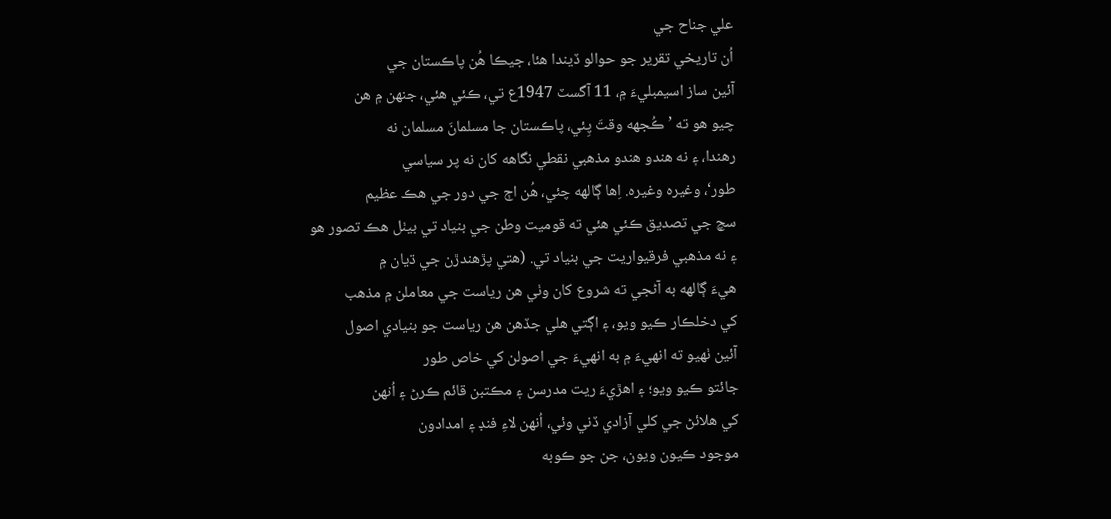علي جناح جي
اُن تاريخي تقرير جو حوالو ڏيندا هئا، جيڪا هُن پاڪستان جي
آئين ساز اسيمبليءَ ۾، 11 آگسٽ 1947ع تي، ڪئي هئي، جنهن ۾ هن
چيو هو ته ’ڪُجھه وقتَ پِئي، پاڪستان جا مسلمانَ مسلمان نه
رهندا، ۽ نه هندو هندو مذهبي نقطي نگاهه کان نه پر سياسي
طور‘، وغيره وغيره. اِها ڳالهه چئي، هُن اڄ جي دور جي هڪ عظيم
سچ جي تصديق ڪئي هئي ته قوميت وطن جي بنياد تي بيٺل هڪ تصور هو
۽ نه مذهبي فرقيواريت جي بنياد تي. (هتي پڙهندڙن جي ڌيان ۾
هيءَ ڳالهه به آڻجي ته شروع کان وٺي هن رياست جي معاملن ۾ مذهب
کي دخلڪار ڪيو ويو، ۽ اڳتي هلي جڏهن هن رياست جو بنيادي اصول
آئين ٺهيو ته انهيءَ ۾ به انهيءَ جي اصولن کي خاص طور
جائتو ڪيو ويو؛ ۽ اهڙيءَ ريت مدرسن ۽ مڪتبن قائم ڪرڻ ۽ اُنهن
کي هلائڻ جي کلي آزادي ڏني وئي، اُنهن لاءِ فنڊ ۽ امدادون
موجود ڪيون ويون، جن جو ڪوبه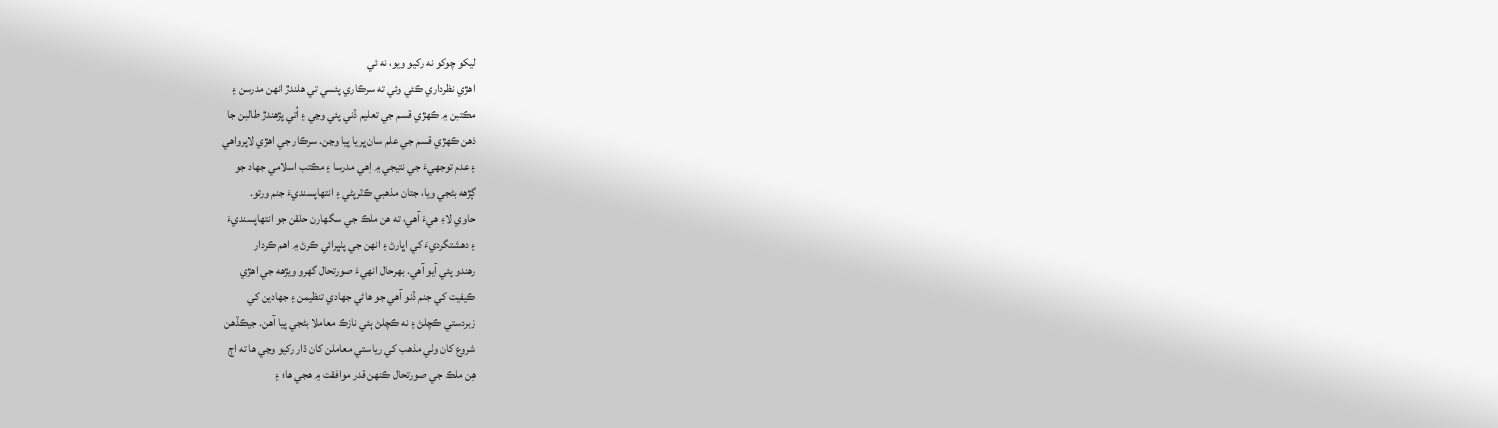ليکو چوکو نه رکيو ويو، نه ئي
اهڙي نظرداري ڪئي وئي ته سرڪاري پئسي تي هلندڙ انهن مدرسن ۽
مڪتبن ۾ ڪهڙي قسم جي تعليم ڏني پئي وڃي ۽ اُتي پڙهندڙ طالبن جا
ذهن ڪهڙي قسم جي علم سان ڀريا پيا وڃن. سرڪار جي اهڙي لاپرواهي
۽ عدم توجهيءَ جي نتيجي ۾ اِهي مدرسا ۽ مڪتب اسلامي جهاد جو
ڳڙهه بڻجي ويا، جتان مذهبي ڪٽرپڻي ۽ انتهاپسنديءَ جنم ورتو.
حاوي لاءِ هيءَ آهي، ته هن ملڪ جي سگھارن حلقن جو انتهاپسنديءَ
۽ دهشتگرديءَ کي اڀارڻ ۽ انهن جي پٺڀرائي ڪرڻ ۾ اهم ڪردار
رهندو پئي آيو آهي. بهرحال انهيءَ صورتحال گھرو ويڙهه جي اهڙي
ڪيفيت کي جنم ڏنو آهي جو هاڻي جهادي تنظيمن ۽ جهادين کي
زبردستي ڪچلڻ ۽ نه ڪچلڻ ٻئي نازڪ معاملا بڻجي پيا آهن. جيڪڏهن
شروع کان وٺي مذهب کي رياستي معاملن کان ڌار رکيو وڃي ها ته اڄ
هِن ملڪ جي صورتحال ڪنهن قدر موافقت ۾ هجي ها؛ ۽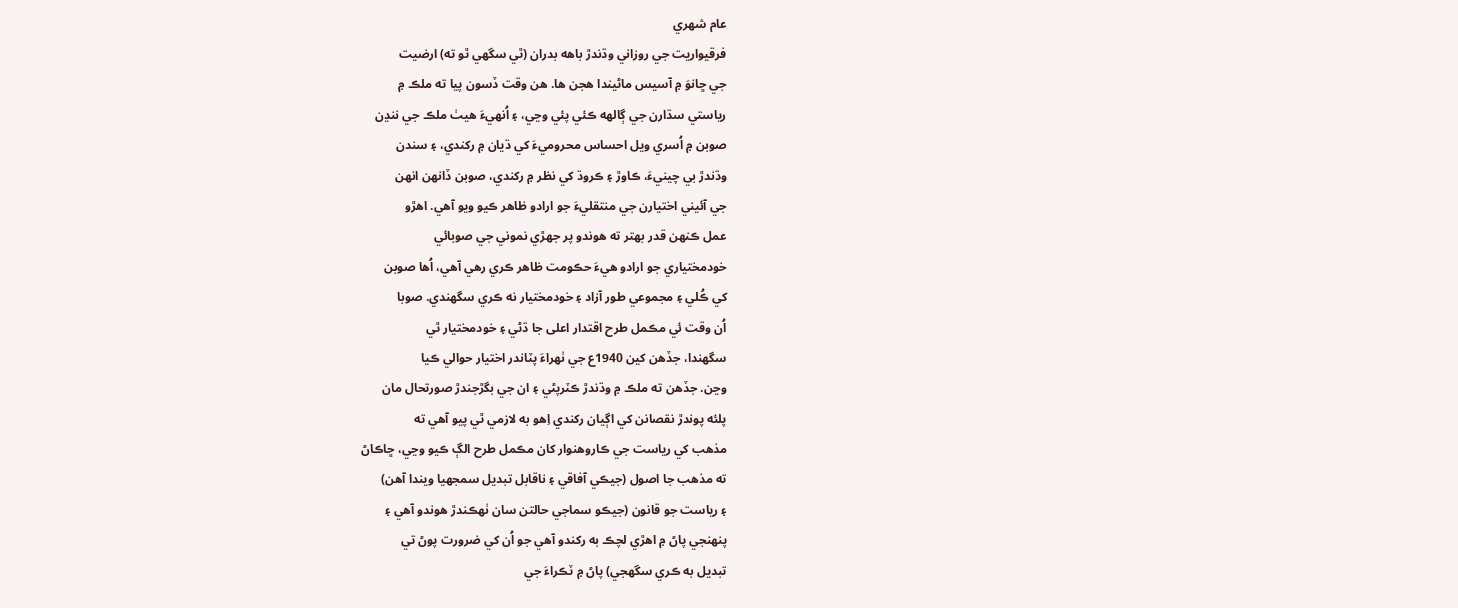عام شهري
فرقيواريت جي روزاني وڌندڙ باهه بدران (ٿي سگھي ٿو ته) ارضيت
جي ڇانوَ ۾ آسيس ماڻيندا هجن ها. هن وقت ڏسون پيا ته ملڪ ۾
رياستي سڌارن جي ڳالهه ڪئي پئي وڃي، ۽ اُنهيءَ هيٺ ملڪ جي ننڍن
صوبن ۾ اُسري ويل احساس محروميءَ کي ڌيان ۾ رکندي، ۽ سندن
وڌندڙ بي چينيءَ، ڪاوڙ ۽ ڪروڌ کي نظر ۾ رکندي، صوبن ڏانهن انهن
جي آئيني اختيارن جي منتقليءَ جو ارادو ظاهر ڪيو ويو آهي. اهڙو
عمل ڪنهن قدر بهتر ته هوندو پر جهڙي نموني جي صوبائي
خودمختياري جو ارادو هيءَ حڪومت ظاهر ڪري رهي آهي، اُها صوبن
کي ڪُلي ۽ مجموعي طور آزاد ۽ خودمختيار نه ڪري سگھندي. صوبا
اُن وقت ئي مڪمل طرح اقتدار اعلى جا ڌڻي ۽ خودمختيار ٿي
سگھندا، جڏهن کين 1940ع جي ٺهراءَ پٽاندر اختيار حوالي ڪيا
وڃن. جڏهن ته ملڪ ۾ وڌندڙ ڪٽرپڻي ۽ ان جي بگڙجندڙ صورتحال مان
پلئه پوندڙ نقصانن کي اڳيان رکندي اِهو به لازمي ٿي پيو آهي ته
مذهب کي رياست جي ڪاروهنوار کان مڪمل طرح الڳ ڪيو وڃي، ڇاڪاڻ
ته مذهب جا اصول (جيڪي آفاقي ۽ ناقابل تبديل سمجھيا ويندا آهن)
۽ رياست جو قانون (جيڪو سماجي حالتن سان ٺهڪندڙ هوندو آهي ۽
پنهنجي پاڻ ۾ اهڙي لچڪ به رکندو آهي جو اُن کي ضرورت پوڻ تي
تبديل به ڪري سگھجي) پاڻ ۾ ٽڪراءَ جي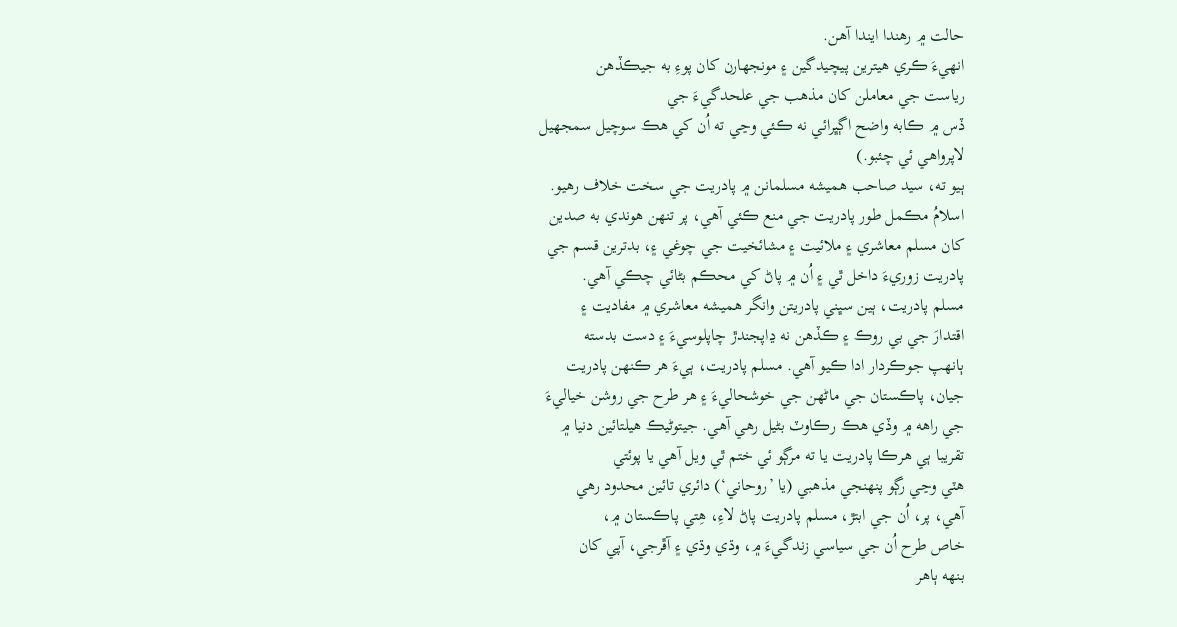حالت ۾ رهندا ايندا آهن.
انهيءَ ڪري هيترين پيچيدگين ۽ مونجھارن کان پوءِ به جيڪڏهن
رياست جي معاملن کان مذهب جي علحدگيءَ جي
ڏس ۾ ڪابه واضح اڳڀرائي نه ڪئي وڃي ته اُن کي هڪ سوچيل سمجھيل
لاپرواهي ئي چئبو.)
ٻيو ته، سيد صاحب هميشه مسلمانن ۾ پادريت جي سخت خلاف رهيو.
اسلامُ مڪمل طور پادريت جي منع ڪئي آهي، پر تنهن هوندي به صدين
کان مسلم معاشري ۽ ملائيت ۽ مشائخيت جي چوغي ۽، بدترين قسم جي
پادريت زوريءَ داخل ٿي ۽ اُن ۾ پاڻ کي محڪم بڻائي چڪي آهي.
مسلم پادريت، ٻين سڀني پادريتن وانگر هميشه معاشري ۾ مفاديت ۽
اقتدارَ جي بي روڪ ۽ ڪڏهن نه ڍاپجندڙ چاپلوسيءَ ۽ دست بدسته
ٻانهپ جوڪردار ادا ڪيو آهي. مسلم پادريت، ٻيءَ هر ڪنهن پادريت
جيان، پاڪستان جي ماڻهن جي خوشحاليءَ ۽ هر طرح جي روشن خياليءَ
جي راهه ۾ وڏي هڪ رڪاوٽ بڻيل رهي آهي. جيتوڻيڪ هيلتائين دنيا ۾
تقريبا ٻي هرڪا پادريت يا ته مرڳو ئي ختم ٿي ويل آهي يا پوئتي
هٽي وڃي رڳو پنهنجي مذهبي (يا ’روحاني‘) دائري تائين محدود رهي
آهي، پر، اُن جي ابتڙ، مسلم پادريت پاڻ لاءِ، هِتي پاڪستان ۾،
خاص طرح اُن جي سياسي زندگيءَ ۾، وڌي وڌي ۽ آڦرجي، آپي کان
بنهه ٻاهر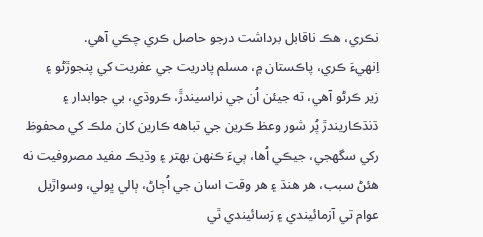نڪري، هڪ ناقابل برداشت درجو حاصل ڪري چڪي آهي.
اِنهيءَ ڪري، پاڪستان ۾، مسلم پادريت جي عفريت کي پنجوڙڻو ۽
زير ڪرڻو آهي، ته جيئن اُن جي نراسيندڙَ، ڪروڌي، بي جوابدار ۽
ڌنڌڪاريندڙ پُر شور وعظ ڪرين جي تباهه ڪارين کان ملڪ کي محفوظ
رکي سگھجي، جيڪي اُها، ٻيءَ ڪنهن بهتر ۽ وڌيڪ مفيد مصروفيت نه
هئڻ سبب، هر هنڌ ۽ هر وقت اسان جي اُڄاڻ، ٻالي ڀولي، وسواڙيل
عوام تي آزمائيندي ۽ رَسائيندي ٿي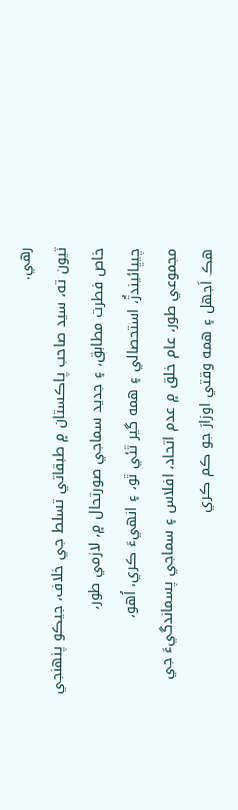رهي.
ٽيون ته، سيد صاحب پاڪستان ۾ طبقاتي تسلط جي خلاف، جيڪو پنهنجي
خاص فطرت مطابق، ۽ جديد سماجي صورتحال ۾، لازمي طور،
چيڀائيندڙُ، استحصالي ۽ همه گير ٿئي ٿو، ۽ انهيءَ ڪري، اُهو،
مجموعي طور، عام خلق ۾ عدم اتحاد، افلاس ۽ سماجي پسماندگيءَ جي
هڪ اَجھل ۽ همه وقتي اوزارَ جو ڪم ڪري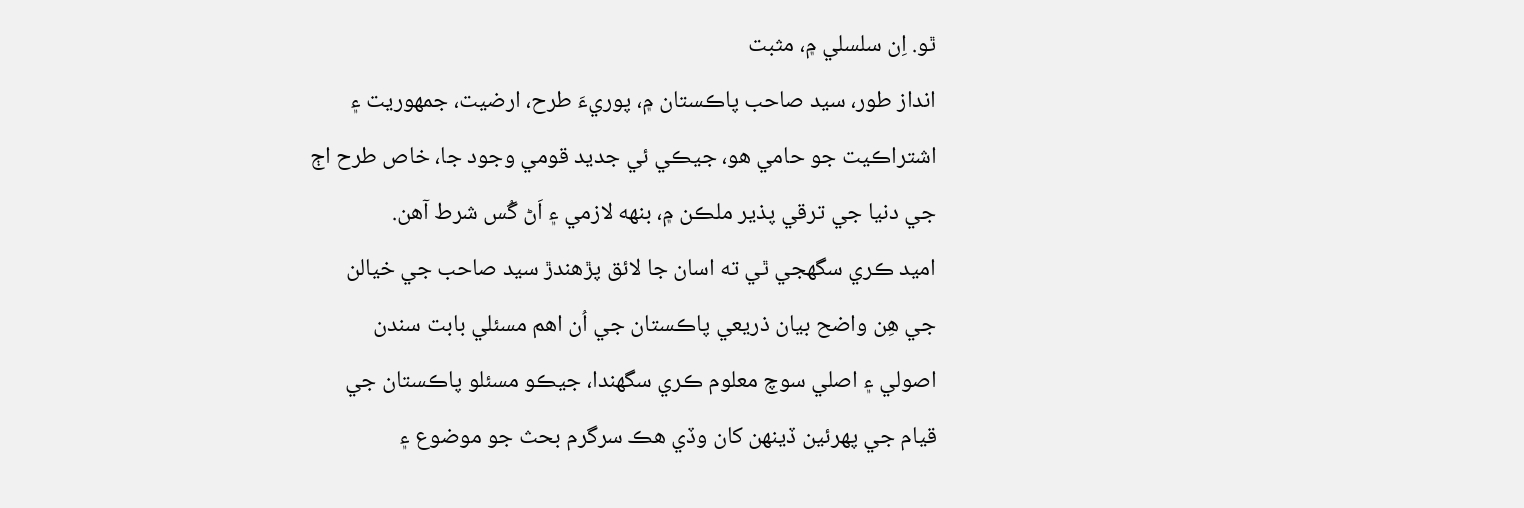ٿو. اِن سلسلي ۾، مثبت
انداز طور، سيد صاحب پاڪستان ۾، پوريءَ طرح، ارضيت، جمهوريت ۽
اشتراڪيت جو حامي هو، جيڪي ئي جديد قومي وجود جا، خاص طرح اڄ
جي دنيا جي ترقي پذير ملڪن ۾، بنهه لازمي ۽ اَڻ گُس شرط آهن.
اميد ڪري سگھجي ٿي ته اسان جا لائق پڙهندڙ سيد صاحب جي خيالن
جي هِن واضح بيان ذريعي پاڪستان جي اُن اهم مسئلي بابت سندن
اصولي ۽ اصلي سوچ معلوم ڪري سگھندا، جيڪو مسئلو پاڪستان جي
قيام جي پهرئين ڏينهن کان وڏي هڪ سرگرم بحث جو موضوع ۽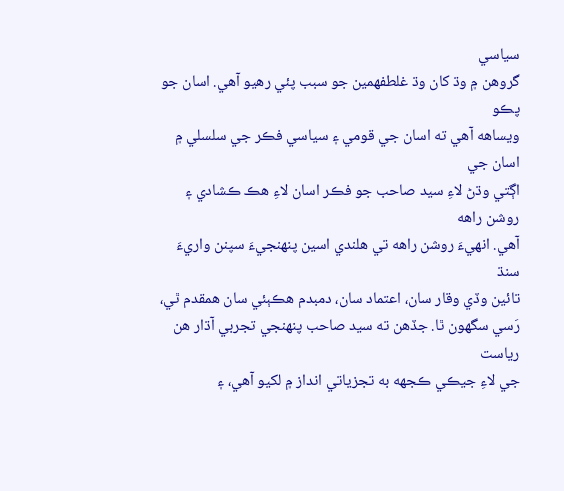سياسي
گروهن ۾ وڌ کان وڌ غلطفهمين جو سبب پئي رهيو آهي. اسان جو پڪو
ويساهه آهي ته اسان جي قومي ۽ سياسي فڪر جي سلسلي ۾ اسان جي
اڳتي وڌڻ لاءِ سيد صاحب جو فڪر اسان لاءِ هڪ ڪشادي ۽ روشن راهه
آهي. انهيءَ روشن راهه تي هلندي اسين پنهنجيءَ سپنن واريءَ سنڌ
تائين وڏي وقار سان، اعتماد سان، دمبدم هڪٻئي سان همقدم ٿي،
رَسي سگھون ٿا. جڏهن ته سيد صاحب پنهنجي تجربي آڌار هن رياست
جي لاءِ جيڪي ڪجھه به تجزياتي انداز ۾ لکيو آهي، ۽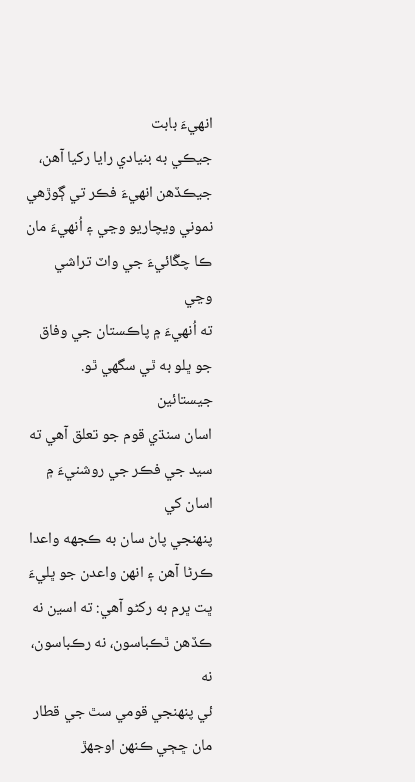انهيءَ بابت
جيڪي به بنيادي رايا رکيا آهن، جيڪڏهن انهيءَ فڪر تي ڳوڙهي
نموني ويچاريو وڃي ۽ اُنهيءَ مان ڪا چڱائيءَ جي واٽ تراشي وڃي
ته اُنهيءَ ۾ پاڪستان جي وفاق جو ڀلو به ٿي سگھي ٿو. جيستائين
اسان سنڌي قوم جو تعلق آهي ته سيد جي فڪر جي روشنيءَ ۾ اسان کي
پنهنجي پاڻ سان به ڪجھه واعدا ڪرڻا آهن ۽ انهن واعدن جو ڀليءَ
ڀت ڀرم به رکڻو آهي: ته اسين نه ڪڏهن ٿڪباسون، نه رڪباسون، نه
ئي پنهنجي قومي سٿ جي قطار مان ڇڄي ڪنهن اوجھڙ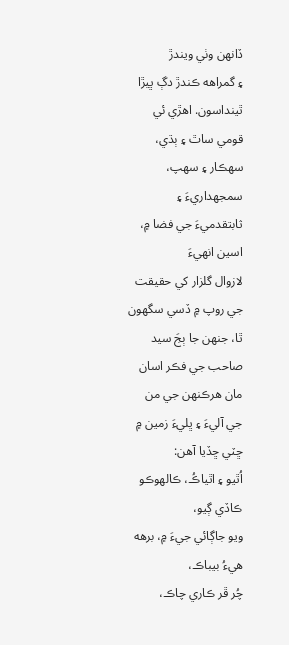ڏانهن وٺي ويندڙ
۽ گمراهه ڪندڙ دڳ ڀيڙا ٿينداسون. اهڙي ئي قومي ساٿ ۽ ٻڌي،
سهڪار ۽ سهپ، سمجھداريءَ ۽ ثابتقدميءَ جي فضا ۾، اسين انهيءَ
لازوال گلزار کي حقيقت جي روپ ۾ ڏسي سگھون ٿا، جنهن جا ٻجَ سيد
صاحب جي فڪر اسان مان هرڪنهن جي من جي آليءَ ۽ ڀليءَ زمين ۾
ڇٽي ڇڏيا آهن:
اُٿيو ۽ اٿياڪُ، ڪالهوڪو ڪاڏي ڳيو،
ويو جاڳائي جيءَ ۾، برهه هيءُ بيباڪ،
چُر ڦر ڪاري چاڪ،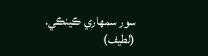سور سمهاري ڪينڪي.
(لطيف)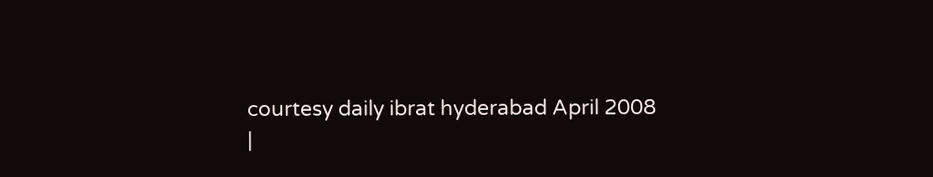courtesy daily ibrat hyderabad April 2008
|